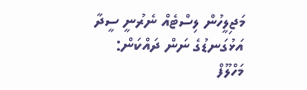މަޖިލީހުން ލިސްޓެއް ނެރުނީ ސީދާ އަޅުގަނޑުގެ ނަން ދައްކަން: މަހްލޫފް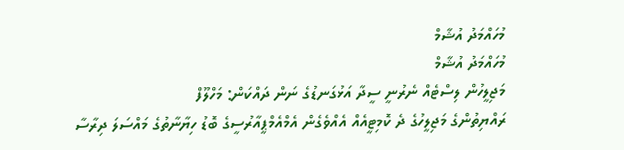މުހައްމަދު އުޝާމް
މުހައްމަދު އުޝާމް
މަޖިލީހުން ލިސްޓެއް ނެރުނީ ސީދާ އަޅުގަނޑުގެ ނަން ދައްކަން: މަހްލޫފް
ރައްޔިތުންގެ މަޖިލީހުގެ ދެ ކޮމިޓީއެއް އެއްވެގެން އެމްއެމްޕީއާރުސީގެ ބޮޑު ހިޔާނާތުގެ މައްސަލަ ދިރާސާ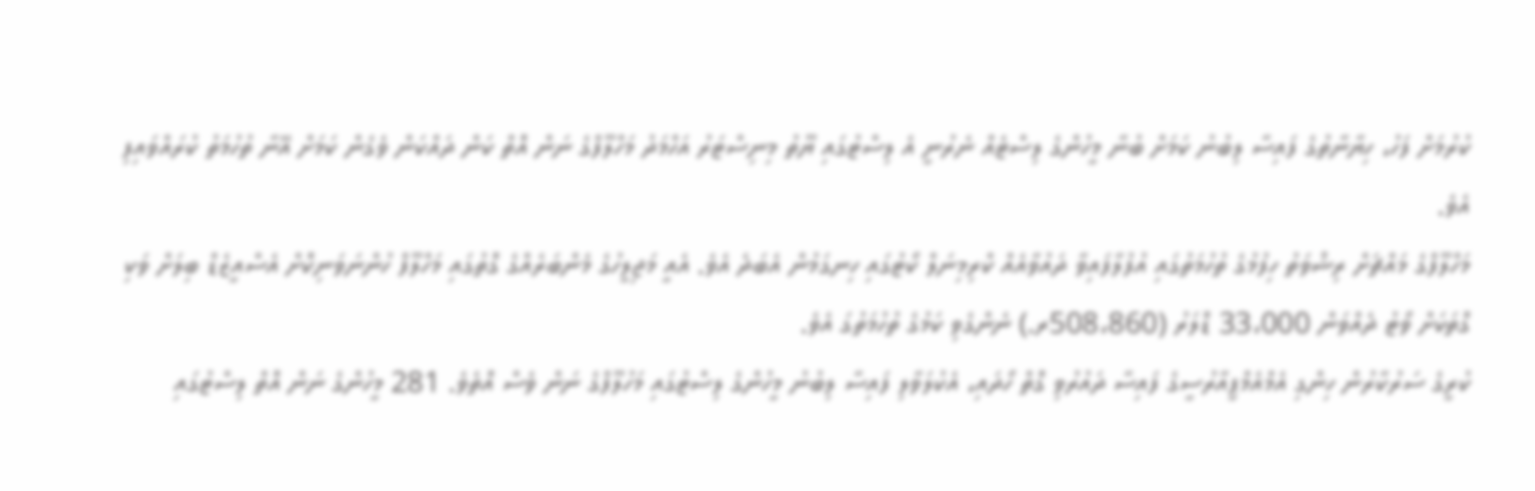ކުރުމަށް ފަހު، ހިޔާނާތުގެ ފައިސާ ލިބުނު ކަމަށް ބުނާ މީހުންގެ ލިސްޓެއް ނެރުނީ އެ ލިސްޓުގައި ޔޫތު މިނިސްޓަރު އަހްމަދު މަހްލޫފްގެ ނަން އޮތް ކަން ދައްކަން ވެގެން ކަމަށް އޭނާ ތުހުމަތު ކުރައްވައިފި އެވެ.
މަހްލޫފްގެ މައްޗަށް ރިޝްވަތު ހިފުމުގެ ތުހުމަތުގައި އުފުލާފައިވާ ދައުވާއެއް ކްރިމިނަލް ކޯޓުގައި ހިނގަމުން އެބަދެ އެވެ. އެއީ މަޖިލީހުގެ މެންބަރެއްގެ ގޮތުގައި މަހްލޫފް ހުންނަވަނިކޮށް އެސްއީޒެޑް ބިލަށް ވަކި ގޮތަކަށް ވޯޓު ދެއްވަން 33،000 ޑޮލަރު (508،860ރ.) ނެންގެވި ކަމުގެ ތުހުމަތުގަ އެވެ.
ކުރީގެ ސަރުކާރުން ހިންގި އެމްއެމްޕީއާރުސީގެ ފައިސާ ދައުރުވި ގޮތް ހޯދައި، އެކުލަވާލި ފައިސާ ލިބުނު މީހުންގެ ލިސްޓުގައި މަހުލޫފްގެ ނަން ވެސް އޮތެވެ. 281 މީހުންގެ ނަން އޮތް ލިސްޓުގައި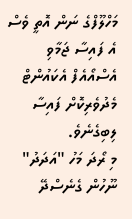މަހްލޫފްގެ ނަން އޮތީ ވެސް އެ ފައިސާ ޖަމާވި އެސްއޯއެފް އެކައުންޓް މެދުވެރިކޮށް ފައިސާ ލިބިގެނެވެ.
މި ރޯދަ މަހު "އަދަދު" ނޫހުން ގެނެސްދޭ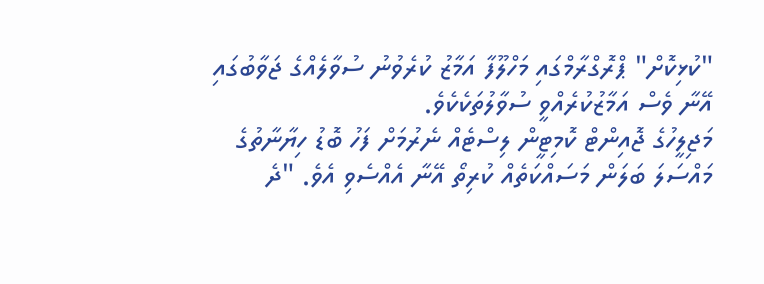"ކުޅިކޮށް" ޕްރޮގްރާމްގައި މަހްލޫފާ އަމާޒު ކުރެވުނު ސުވާލެއްގެ ޖަވާބުގައި އޭނާ ވެސް އަމާޒުކުރެއްވީ ސުވާލުތަކެކެވެ.
މަޖިލީހުގެ ޖޮއިންޓް ކޮމިޓީން ލިސްޓެއް ނެރުމަށް ފަހު ބޮޑު ހިޔާނާތުގެ މައްސަލަ ބަލަން މަސައްކަތެއް ކުރިތޯ އޭނާ އެއްސެވި އެވެ. "ދެ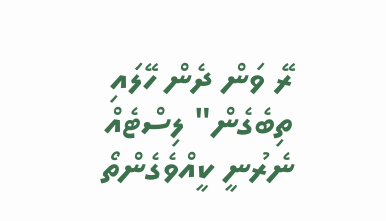ރޭ ވަން ދެން ހޭލައި ތިބެގެން" ލިސްޓެއް ނެރުނީ ކީއްވެގެންތޯ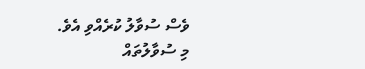ވެސް ސުވާލު ކުރެއްވި އެވެ.
މި ސުވާލުތައް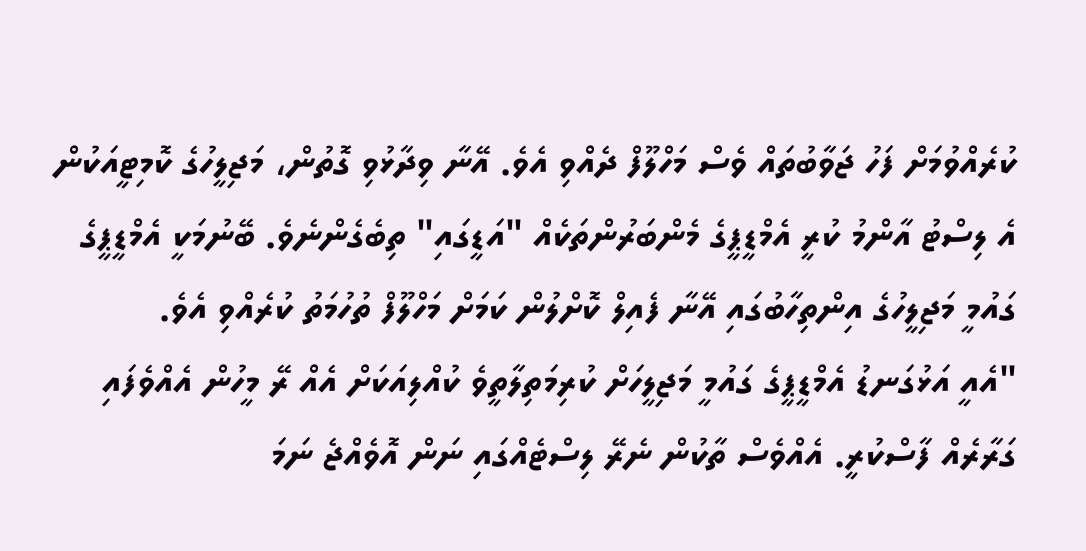ކުރެއްވުމަށް ފަހު ޖަވާބުތައް ވެސް މަހްލޫފް ދެއްވި އެވެ. އޭނާ ވިދާޅުވި ގޮތުން، މަޖިލީހުގެ ކޮމިޓީއަކުން އެ ލިސްޓު އާންމު ކުރީ އެމްޑީޕީގެ މެންބަރުންތަކެއް "އަޑީގައި" ތިބެގެންނެވެ. ބޭނުމަކީ އެމްޑީޕީގެ ގައުމީ މަޖިލީހުގެ އިންތިހާބުގައި އޭނާ ފެއިލް ކޮށްލުން ކަމަށް މަހްލޫފް ތުހުމަތު ކުރެއްވި އެވެ.
"އެއީ އަޅުގަނޑު އެމްޑީޕީގެ ގައުމީ މަޖިލީހަށް ކުރިމަތިލާތީވެ ކުއްލިއަކަށް އެއް ރޭ މީހުން އެއްވެފައި ގަރާރެއް ފާސްކުރީ. އެއްވެސް ތާކުން ނެރޭ ލިސްޓެއްގައި ނަން އޮވެއްޖެ ނަމަ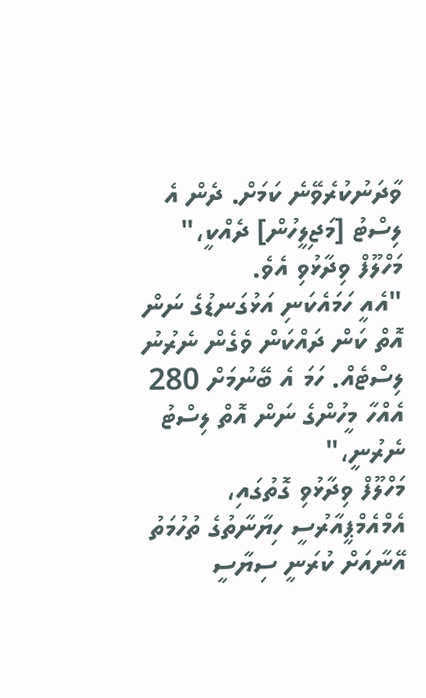ވާދަނުކުރެވޭނެ ކަމަށް. ދެން އެ ލިސްޓު [މަޖިލީހުން] ދެއްކީ،" މަހްލޫފް ވިދާޅުވި އެވެ.
"އެއީ ހަމައެކަނި އަޅުގަނޑުގެ ނަން އޮތް ކަން ދައްކަން ވެގެން ނެރުނު ލިސްޓެއް. ހަމަ އެ ބޭނުމަށް 280 އެއްހާ މީހުންގެ ނަން އޮތް ލިސްޓު ނެރުނީ،"
މަހްލޫފް ވިދާޅުވި ގޮތުގައި، އެމްއެމްޕީއާރުސީ ހިޔާނާތުގެ ތުހުމަތު އޭނާއަށް ކުރަނީ ސިޔާސީ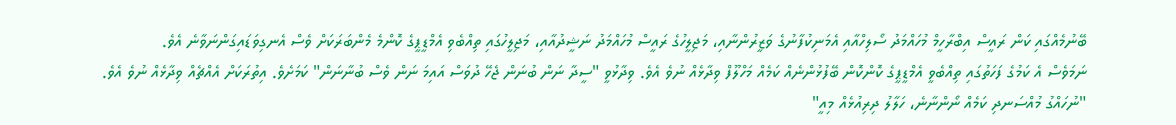ބޭނުމެއްގައި ކަން ރައީސް އިބްރާހީމް މުހައްމަދު ސޯލިހްއާއި އެމަނިކުފާނުގެ ވަޒީރުންނާއި، މަޖިލީހުގެ ރައީސް މުހައްމަދު ނަޝީދުއާއި، މަޖިލީހުގައި ތިއްބެވި އެމްޑީޕީގެ ކޮންމެ މެންބަރަކަށް ވެސް އެނގިވަޑައިގަންނަވާނެ އެވެ.
ނަމަވެސް އެ ކަމުގެ ފަހަތުގައި ތިއްބެވީ އެމްޑީޕީގެ ކޮންކޮން ބޭފުޅުންނެއް ކަމެއް މަހްލޫފް ވިދާޅެއް ނުވެ އެވެ. ވިދާޅުވީ "ސީދާ ނަން ބުނަން ޖެހޭ ދުވަސް އައިމަ ނަން ވެސް ބުނާނަން" ކަމަށެވެ. އިތުރަކަށް އެއްޗެއް ވިދާޅެއް ނުވެ އެވެ.
"ނުހައްގު މުއްސަނދި ކަމެއް ނޯންނާނެ، ހަލާލު ދިރިއުޅެއް މިއީ"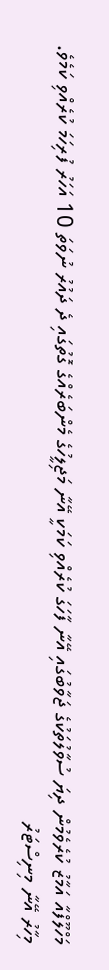މަހްލޫފްއާ އަމާޒު ކުރެވެމުން ދިޔަ ސުވާލުތަކުގެ ޖަވާބުގައި އޭނާ ފާހަގަ ކުރެއްވި ކަމަކީ އޭނާ މަޖިލީހުގެ މެންބަރެއްގެ ގޮތުގައި ދެ ދައުރު ނުވަތަ 10 އަހަރު ފުރިހަމަ ކުރެއްވި ކަމެވެ.
މިހާރު އޭނާ މިނިސްޓަރު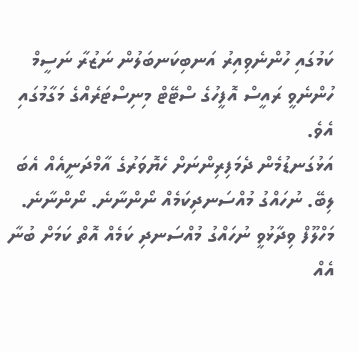ކަމުގައި ހުންނެވިއިރު އަނބިކަނބަލުން ނަޒުރާ ނަސީމް ހުންނެވީ ރައީސް އޮފީހުގެ ސްޓޭޓް މިނިސްޓަރެއްގެ މަގާމުގައި އެވެ.
އަޅުގަނޑުމެން ދެމަފިރިންނަށް ހެޔޮވަރުގެ އާމްދަނީއެއް އެބަ ލިބޭ. ނުހައްގު މުއްސަނދިކަމެއް ނޯންނާނެ. ނޯންނާނެ.
މަހްލޫފް ވިދާޅުވީ ނުހައްގު މުއްސަނދި ކަމެއް އޮތް ކަމަށް ބުނާ އެއް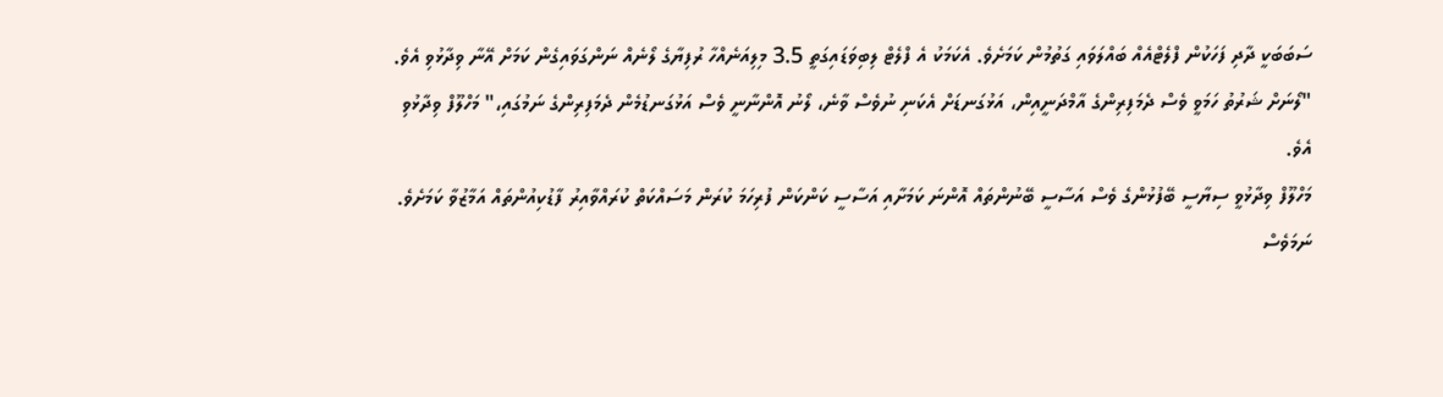ސަބަބަކީ ދާދި ފަހަކުން ފްލެޓްއެއް ބައްލަވައި ގަތުމުން ކަމަށެވެ. އެކަމަކު އެ ފްލެޓް ލިބިވަޑައިގަތީ 3.5 މިލިއަނެއްހާ ރުފިޔާގެ ލޯނެއް ނަންގަވައިގެން ކަމަށް އޭނާ ވިދާޅުވި އެވެ.
"ލޯނަށް ޝަރުތު ހަމަވީ ވެސް ދެމަފިރިންގެ އާމްދަނީއިން، އަޅުގަނޑަށް އެކަނި ނުވެސް ވާނެ، ލޯނު އޮންނާނީ ވެސް އަޅުގަނޑުމެން ދެމަފިރިންގެ ނަމުގައި،" މަހްލޫފް ވިދާޅުވި އެވެ.
މަހްލޫފް ވިދާޅުވީ ސިޔާސީ ބޭފުޅުންގެ ވެސް އަސާސީ ބޭނުންތައް އޮންނަ ކަމަށާއި އަސާސީ ކަންކަން ފުރިހަމަ ކުރަން މަސައްކަތް ކުރައްވާއިރު ފާޑުކިއުންތައް އަމާޒުވާ ކަމަށެވެ. ނަމަވެސް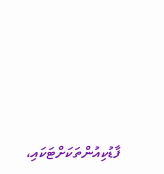ފާޑުކިއުންތަކަށްޓަކައި،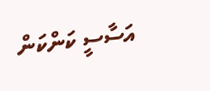އަސާސީ ކަންކަން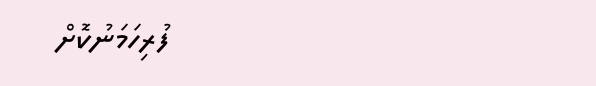ފުރިހަމަނުކޮށް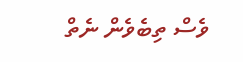ވެސް ތިބެވެން ނެތް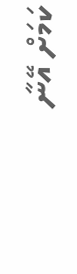ކަމަށް އޭނާ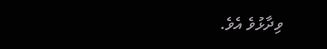ވިދާޅުވެ އެވެ.